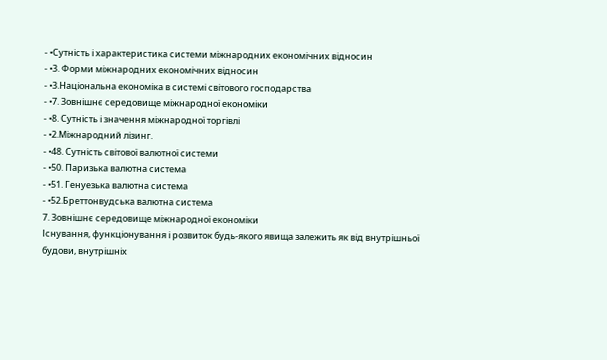- •Сутність і характеристика системи міжнародних економічних відносин
- •3. Форми міжнародних економічних відносин
- •3.Національна економіка в системі світового господарства
- •7. Зовнішнє середовище міжнародної економіки
- •8. Сутність і значення міжнародної торгівлі
- •2.Міжнародний лізинг.
- •48. Сутність світової валютної системи
- •50. Паризька валютна система
- •51. Генуезька валютна система
- •52.Бреттонвудська валютна система
7. Зовнішнє середовище міжнародної економіки
Існування, функціонування і розвиток будь-якого явища залежить як від внутрішньої будови, внутрішніх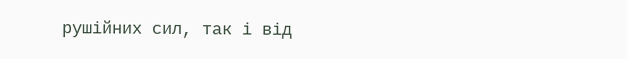рушійних сил, так і від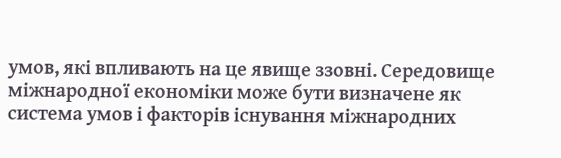умов, які впливають на це явище ззовні. Середовище міжнародної економіки може бути визначене як система умов і факторів існування міжнародних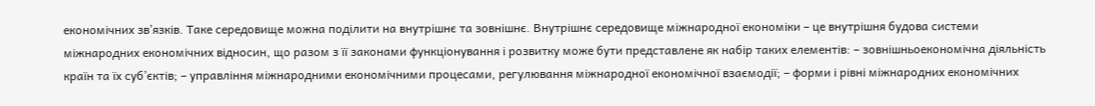економічних зв’язків. Таке середовище можна поділити на внутрішнє та зовнішнє. Внутрішнє середовище міжнародної економіки – це внутрішня будова системи міжнародних економічних відносин, що разом з її законами функціонування і розвитку може бути представлене як набір таких елементів: – зовнішньоекономічна діяльність країн та їх суб’єктів; – управління міжнародними економічними процесами, регулювання міжнародної економічної взаємодії; – форми і рівні міжнародних економічних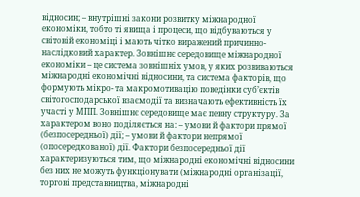відносин; – внутрішні закони розвитку міжнародної економіки, тобто ті явища і процеси, що відбуваються у світовій економіці і мають чітко виражений причинно-наслідковий характер. Зовнішнє середовище міжнародної економіки – це система зовнішніх умов, у яких розвиваються міжнародні економічні відносини, та система факторів, що формують мікро- та макромотивацію поведінки суб’єктів світогосподарської взаємодії та визначають ефективність їх участі у МПП. Зовнішнє середовище має певну структуру. За характером воно поділяється на: – умови й фактори прямої (безпосередньої) дії; – умови й фактори непрямої (опосередкованої) дії. Фактори безпосередньої дії характеризуються тим, що міжнародні економічні відносини без них не можуть функціонувати (міжнародні організації, торгові представництва, міжнародні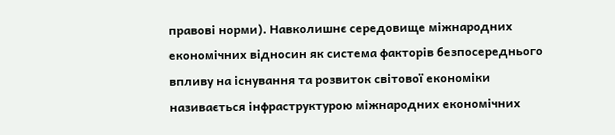правові норми). Навколишнє середовище міжнародних економічних відносин як система факторів безпосереднього впливу на існування та розвиток світової економіки називається інфраструктурою міжнародних економічних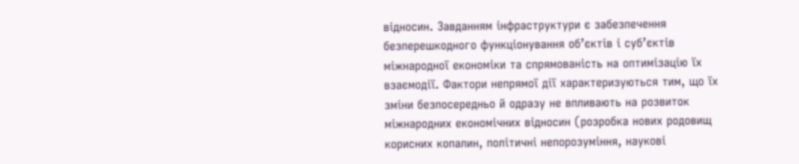відносин. Завданням інфраструктури є забезпечення безперешкодного функціонування об’єктів і суб’єктів міжнародної економіки та спрямованість на оптимізацію їх взаємодії. Фактори непрямої дії характеризуються тим, що їх зміни безпосередньо й одразу не впливають на розвиток міжнародних економічних відносин (розробка нових родовищ корисних копалин, політичні непорозуміння, наукові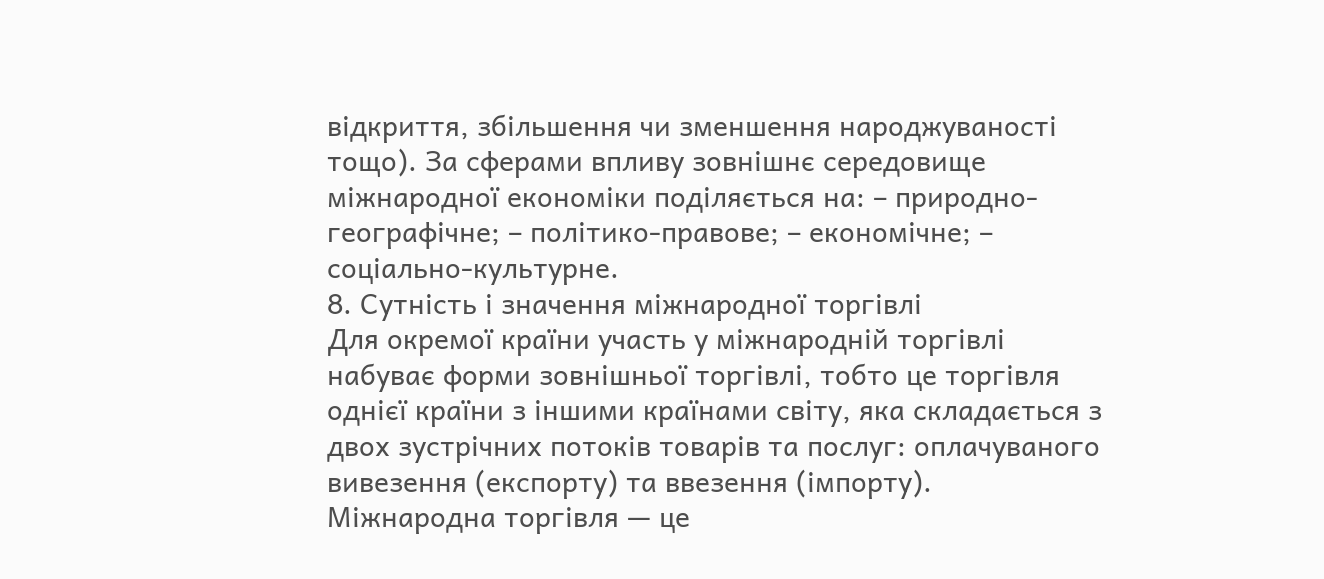відкриття, збільшення чи зменшення народжуваності тощо). За сферами впливу зовнішнє середовище міжнародної економіки поділяється на: – природно-географічне; – політико-правове; – економічне; – соціально-культурне.
8. Сутність і значення міжнародної торгівлі
Для окремої країни участь у міжнародній торгівлі набуває форми зовнішньої торгівлі, тобто це торгівля однієї країни з іншими країнами світу, яка складається з двох зустрічних потоків товарів та послуг: оплачуваного вивезення (експорту) та ввезення (імпорту).
Міжнародна торгівля — це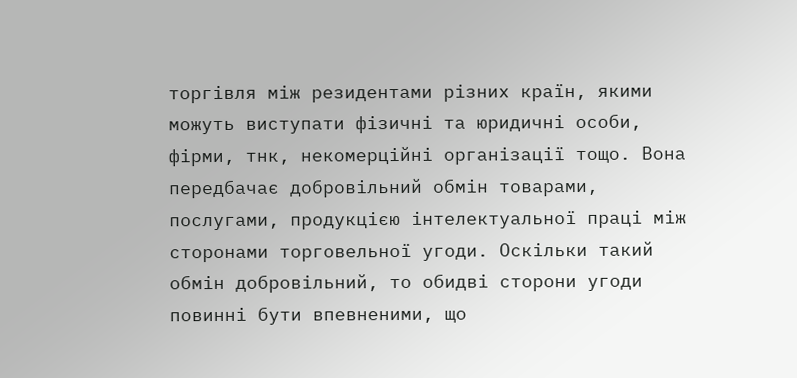торгівля між резидентами різних країн, якими можуть виступати фізичні та юридичні особи, фірми, тнк, некомерційні організації тощо. Вона передбачає добровільний обмін товарами, послугами, продукцією інтелектуальної праці між сторонами торговельної угоди. Оскільки такий обмін добровільний, то обидві сторони угоди повинні бути впевненими, що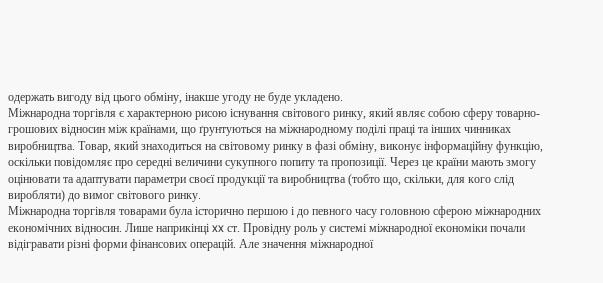одержать вигоду від цього обміну, інакше угоду не буде укладено.
Міжнародна торгівля є характерною рисою існування світового ринку, який являє собою сферу товарно-грошових відносин між країнами, що ґрунтуються на міжнародному поділі праці та інших чинниках виробництва. Товар, який знаходиться на світовому ринку в фазі обміну, виконує інформаційну функцію, оскільки повідомляє про середні величини сукупного попиту та пропозиції. Через це країни мають змогу оцінювати та адаптувати параметри своєї продукції та виробництва (тобто що, скільки, для кого слід виробляти) до вимог світового ринку.
Міжнародна торгівля товарами була історично першою і до певного часу головною сферою міжнародних економічних відносин. Лише наприкінці xx ст. Провідну роль у системі міжнародної економіки почали відігравати різні форми фінансових операцій. Але значення міжнародної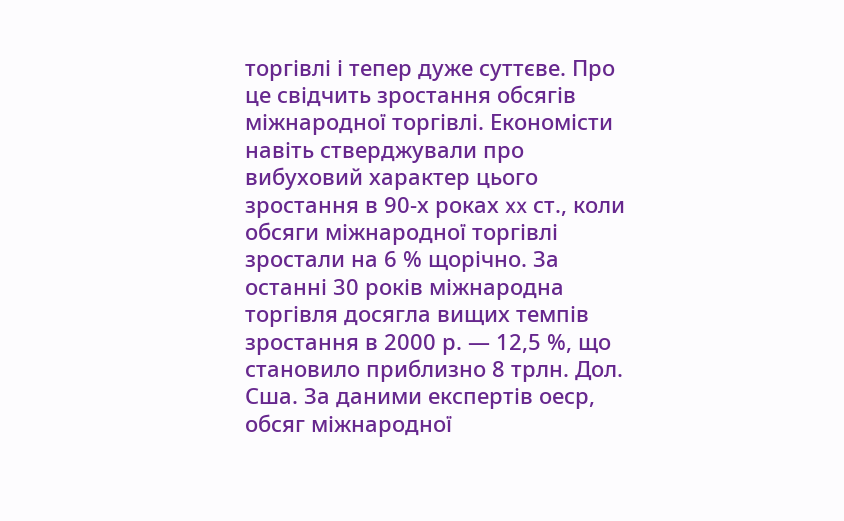торгівлі і тепер дуже суттєве. Про це свідчить зростання обсягів міжнародної торгівлі. Економісти навіть стверджували про вибуховий характер цього зростання в 90-х роках xx ст., коли обсяги міжнародної торгівлі зростали на 6 % щорічно. За останні 30 років міжнародна торгівля досягла вищих темпів зростання в 2000 р. — 12,5 %, що становило приблизно 8 трлн. Дол. Сша. За даними експертів оеср, обсяг міжнародної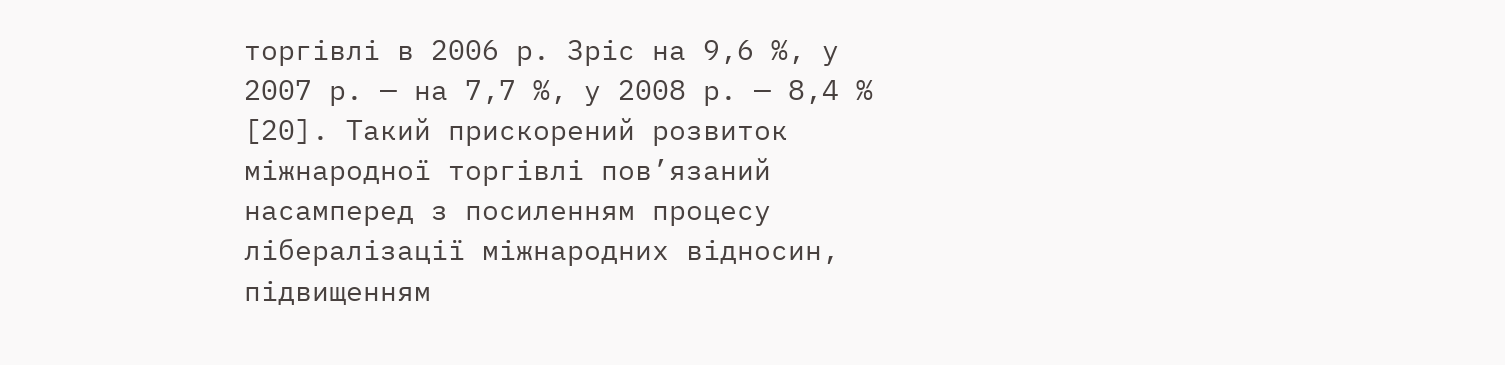торгівлі в 2006 р. Зріс на 9,6 %, у 2007 р. — на 7,7 %, у 2008 р. — 8,4 % [20]. Такий прискорений розвиток міжнародної торгівлі пов’язаний насамперед з посиленням процесу лібералізації міжнародних відносин, підвищенням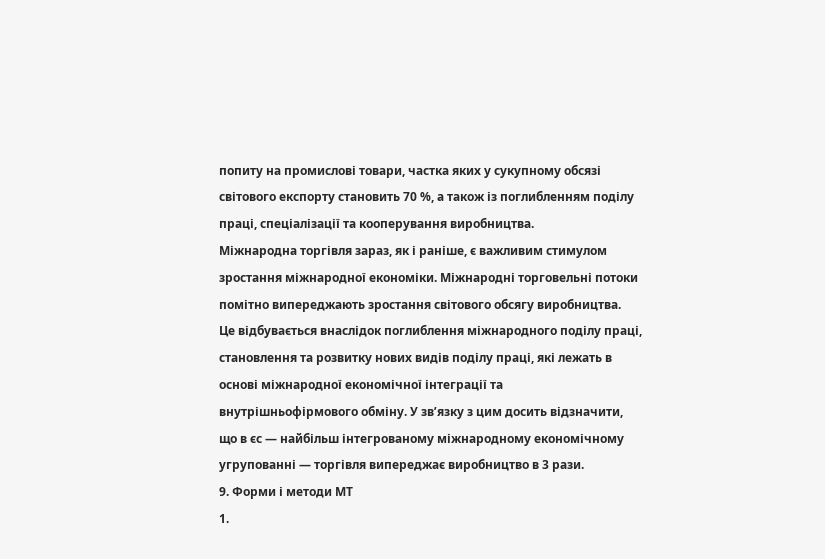попиту на промислові товари, частка яких у сукупному обсязі світового експорту становить 70 %, а також із поглибленням поділу праці, спеціалізації та кооперування виробництва.
Міжнародна торгівля зараз, як і раніше, є важливим стимулом зростання міжнародної економіки. Міжнародні торговельні потоки помітно випереджають зростання світового обсягу виробництва.
Це відбувається внаслідок поглиблення міжнародного поділу праці, становлення та розвитку нових видів поділу праці, які лежать в основі міжнародної економічної інтеграції та внутрішньофірмового обміну. У зв’язку з цим досить відзначити, що в єс — найбільш інтегрованому міжнародному економічному угрупованні — торгівля випереджає виробництво в 3 рази.
9. Форми і методи МТ
1.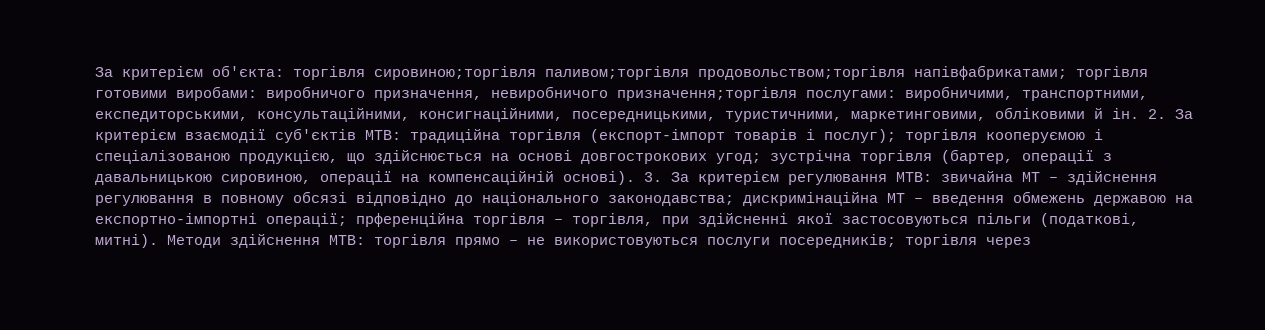За критерієм об'єкта: торгівля сировиною;торгівля паливом;торгівля продовольством;торгівля напівфабрикатами; торгівля готовими виробами: виробничого призначення, невиробничого призначення;торгівля послугами: виробничими, транспортними, експедиторськими, консультаційними, консигнаційними, посередницькими, туристичними, маркетинговими, обліковими й ін. 2. За критерієм взаємодії суб'єктів МТВ: традиційна торгівля (експорт-імпорт товарів і послуг); торгівля кооперуємою і спеціалізованою продукцією, що здійснюється на основі довгострокових угод; зустрічна торгівля (бартер, операції з давальницькою сировиною, операції на компенсаційній основі). 3. За критерієм регулювання МТВ: звичайна МТ – здійснення регулювання в повному обсязі відповідно до національного законодавства; дискримінаційна МТ – введення обмежень державою на експортно-імпортні операції; прференційна торгівля – торгівля, при здійсненні якої застосовуються пільги (податкові, митні). Методи здійснення МТВ: торгівля прямо – не використовуються послуги посередників; торгівля через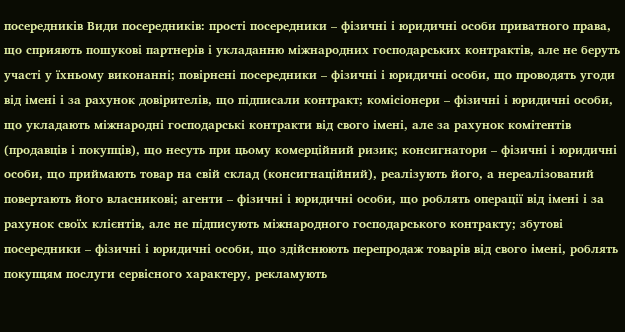посередників Види посередників: прості посередники – фізичні і юридичні особи приватного права, що сприяють пошукові партнерів і укладанню міжнародних господарських контрактів, але не беруть участі у їхньому виконанні; повірнені посередники – фізичні і юридичні особи, що проводять угоди від імені і за рахунок довірителів, що підписали контракт; комісіонери – фізичні і юридичні особи, що укладають міжнародні господарські контракти від свого імені, але за рахунок комітентів (продавців і покупців), що несуть при цьому комерційний ризик; консигнатори – фізичні і юридичні особи, що приймають товар на свій склад (консигнаційний), реалізують його, а нереалізований повертають його власникові; агенти – фізичні і юридичні особи, що роблять операції від імені і за рахунок своїх клієнтів, але не підписують міжнародного господарського контракту; збутові посередники – фізичні і юридичні особи, що здійснюють перепродаж товарів від свого імені, роблять покупцям послуги сервісного характеру, рекламують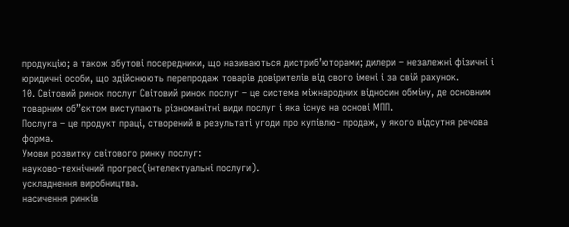продукцію; а також збутові посередники, що називаються дистриб’юторами; дилери – незалежні фізичні і юридичні особи, що здійснюють перепродаж товарів довірителів від свого імені і за свій рахунок.
10. Світовий ринок послуг Світовий ринок послуг – це система міжнародних відносин обміну, де основним товарним об”єктом виступають різноманітні види послуг і яка існує на основі МПП.
Послуга – це продукт праці, створений в результаті угоди про купівлю- продаж, у якого відсутня речова форма.
Умови розвитку світового ринку послуг:
науково-технічний прогрес(інтелектуальні послуги).
ускладнення виробництва.
насичення ринків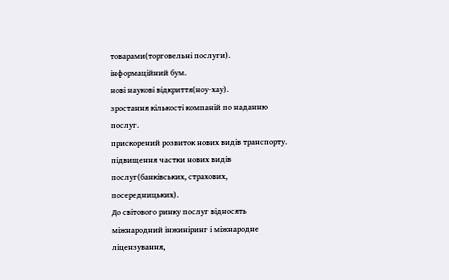товарами(торговельні послуги).
інформаційний бум.
нові наукові відкриття(ноу-хау).
зростання кількості компаній по наданню послуг.
прискорений розвиток нових видів транспорту.
підвищення частки нових видів послуг(банківських, страхових, посередницьких).
До світового ринку послуг відносять міжнародний інжиніринг і міжнародне ліцензування,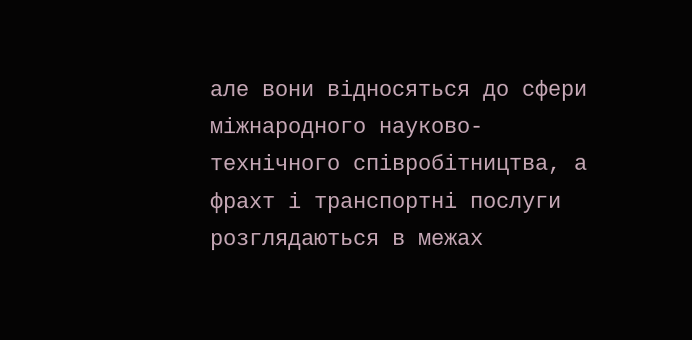але вони відносяться до сфери міжнародного науково-технічного співробітництва, а фрахт і транспортні послуги розглядаються в межах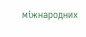міжнародних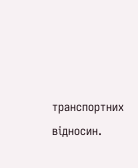транспортних відносин.